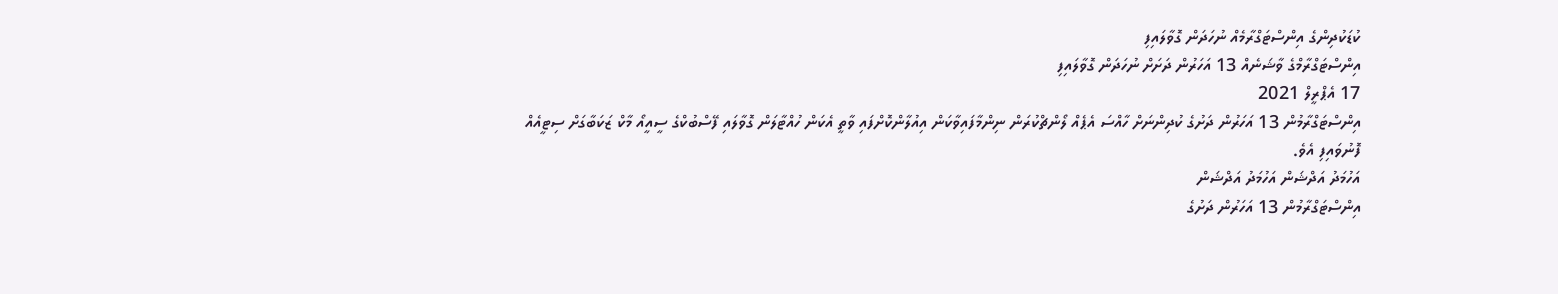ކުޑަކުދިންގެ އިންސްޓަގްރާމެއް ނުހަދަން ގޮވާލައިފި
އިންސްޓަގްރާމްގެ ވާޝަނެއް 13 އަހަރުން ދަށަށް ނުހަދަން ގޮވާލައިފި
17 އެޕްރީލް 2021
އިންސްޓަގްރާމުން 13 އަހަރުން ދަށުގެ ކުދިންނަށް ހާއްސަ އެޕެއް ލޯންޗްކުރަން ނިންމާފައިވާކަން އިއުލާންކޮށްފައި ވާތީ އެކަން ހުއްޓާލަން ގޮވާލައި ފޭސްބުކްގެ ސީއީއޯ މާކް ޒަކަބާގަށް ސިޓީއެއް ފޮނުވައިފި އެވެ.
އަހުމަދު އަދްޝަން އަހުމަދު އަދްޝަން
އިންސްޓަގްރާމުން 13 އަހަރުން ދަށުގެ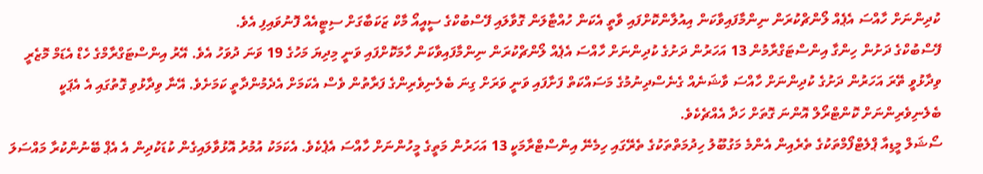ކުދިންނަށް ހާއްސަ އެޕެއް ލޯންޗްކުރަން ނިންމާފައިވާކަން އިއުލާންކޮށްފައި ވާތީ އެކަން ހުއްޓާލަން ގޮވާލައި ފޭސްބުކްގެ ސީއީއޯ މާކް ޒަކަބާގަށް ސިޓީއެއް ފޮނުވައިފި އެވެ.
ފޭސްބުކްގެ ދަށުން ހިންގާ އިންސްޓަގްރާމުން 13 އަހަރުން ދަށުގެ ކުދިންނަށް ހާއްސަ އެޕެއް ލޯންޗްކުރަން ނިންމާފައިވާކަން ހާމަކޮށްފައި ވަނީ މިދިޔަ މަހުގެ 19 ވަނަ ދުވަހު އެވެ. އޭރު އިންސްޓަގްރާމްގެ ހެޑް އެޑަމް މޮޒެރީ ވިދާޅުވީ ތޭރަ އަހަރުން ދަށުގެ ކުދިންނަށް ހާއްސަ ވާޝަނެއް ގެނެސްދިނުމުގެ މަސައްކަތް ފަށާފައި ވަނީ ވަރަށް ގިނަ ބެލެނިވެރިންގެ ފަރާތުން ވެސް އެކަމަށް އެދެމުންދާތީ ކަމަށެވެ. އޭނާ ވިދާޅުވި ގޮތުގައި އެ އެޕަކީ ބެލެނިވެރިންނަށް ކޮންޓްރޯލް އޮންނަ ގޮތަށް ހަދާ އެއްޗެކެވެ.
ސޯޝަލް މީޑިއާ ޕްލެޓްފޯމްތަކުގެ ތެރެއިން އެންމެ މަގުބޫލު ހިދުމަތްތަކުގެ ތެރޭގައި ހިމެނޭ އިންސްޓްރާމަކީ 13 އަހަރުން މަތީގެ މީހުންނަށް ހާއްސަ އެޕެކެވެ. އެކަމަކު އުމުރު އޮޅުވާލައިގެން ކުޑަކުދިން އެ އެޕް ބޭނުންކުރާ މައްސަލަ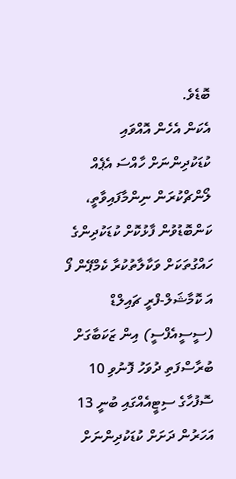ބޮޑެވެ.
އެކަން އެހެން އޮއްވައި ކުޑަކުދިންނަށް ހާއްސަ އެޕެއް ލޯންޗްކުރަން ނިންމާފައިވާތީ، ކަންބޮޑުވުން ފާޅުކޮށް ކުޑަކުދިންގެ ހައްގުތަކަށް ވަކާލާތުކުރާ ކެމްޕޭން ފޯ އަ ކޮމާޝަލް-ފްރީ ޗައިލްޑް (ސީސީއެފްސީ) އިން ޒަކަބާގަށް ބުރާސްފަތި ދުވަހު ފޮނުވި 10 ސޮފުހާގެ ސިޓީއެއްގައި ބުނީ 13 އަހަރުން ދަށަށް ކުޑަކުދިންނަށް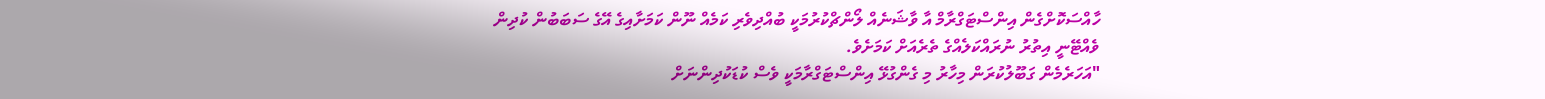ހާއްސަކޮށްގެން އިންސްޓަގްރާމް އާ ވާޝަނެއް ލޯންޗްކުރުމަކީ ބުއްދިވެރި ކަމެއް ނޫން ކަމަށާއިގެ އޭގެ ސަބަބުން ކުދިން ވެއްޓޭނީ އިތުރު ނުރައްކަލެއްގެ ތެރެއަށް ކަމަށެވެ.
"އަހަރެމެން ގަބޫލުކުރަން މިހާރު މި ގެންގުޅޭ އިންސްޓަގްރާމަކީ ވެސް ކުޑަކުދިންނަށް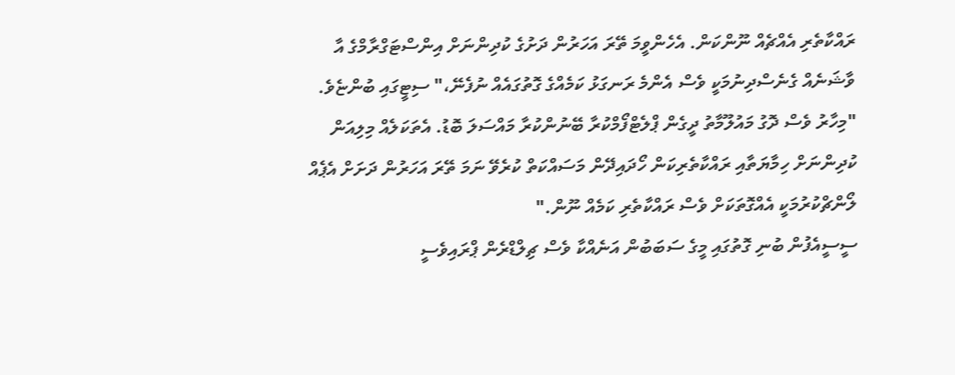ރައްކާތެރި އެއްޗެއް ނޫންކަން. އެހެންވީމަ ތޭރަ އަހަރުން ދަށުގެ ކުދިންނަށް އިންސްޓަގްރާމްގެ އާ ވާޝަނެއް ގެނެސްދިނުމަކީ ވެސް އެންމެ ރަނގަޅު ކަމެއްގެ ގޮތުގައެއް ނުފެނޭ،" ސިޓީގައި ބުންޏެވެ. "މިހާރު ވެސް ދޮގު މައުލޫމާތު ދީގެން ޕްލެޓްފޯމްކުރާ ބޭނުންކުރާ މައްސަލަ ބޮޑު. އެތަކަލެއް މިލިއަން ކުދިންނަށް ހިމާޔަތާއި ރައްކާތެރިކަން ހޯދައިދޭން މަސައްކަތް ކުރެވޭ ނަމަ ތޭރަ އަހަރުން ދަށަށް އެޕެއް ލޯންޗްކުރުމަކީ އެއްގޮތަކަށް ވެސް ރައްކާތެރި ކަމެއް ނޫން."
ސީސީއެފުން ބުނި ގޮތުގައި މީގެ ސަބަބުން އަނެއްކާ ވެސް ޗިލްޑްރެން ޕްރައިވެސީ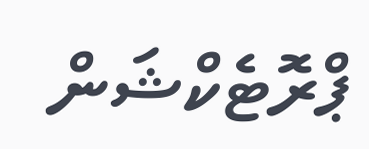ޕްރޮޓެކްޝަން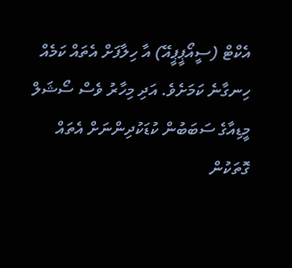އެކްޓް (ސީއޯޕީޕީއޭ) އާ ހިލާފަށް އެތައް ކަމެއް ހިނގާނެ ކަމަށެވެ. އަދި މިހާރު ވެސް ސޯޝަލް މީޑިއާގެ ސަބަބުން ކުޑަކުދިންނަށް އެތައް ގޮތަކުން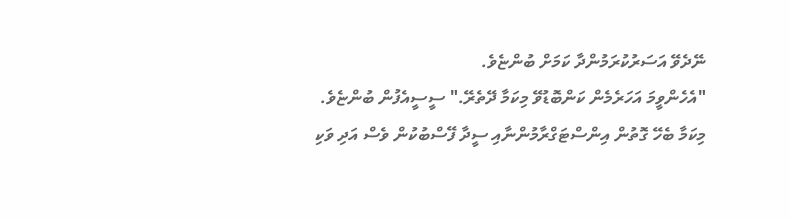ނޭދެވޭ އަސަރުކުރަމުންދާ ކަމަށް ބުންޏެވެ.
"އެހެންވީމަ އަހަރެމެން ކަންބޮޑުވޭ މިކަމާ ދޭތެރޭ." ސީސީއެފުން ބުންޏެވެ.
މިކަމާ ބެހޭ ގޮތުން އިންސްޓަގްރާމުންނާއި ސީދާ ފޭސްބުކުން ވެސް އަދި ވަކި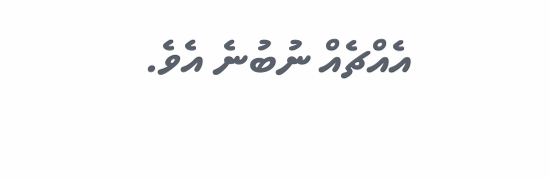އެއްޗެއް ނުބުނެ އެވެ.